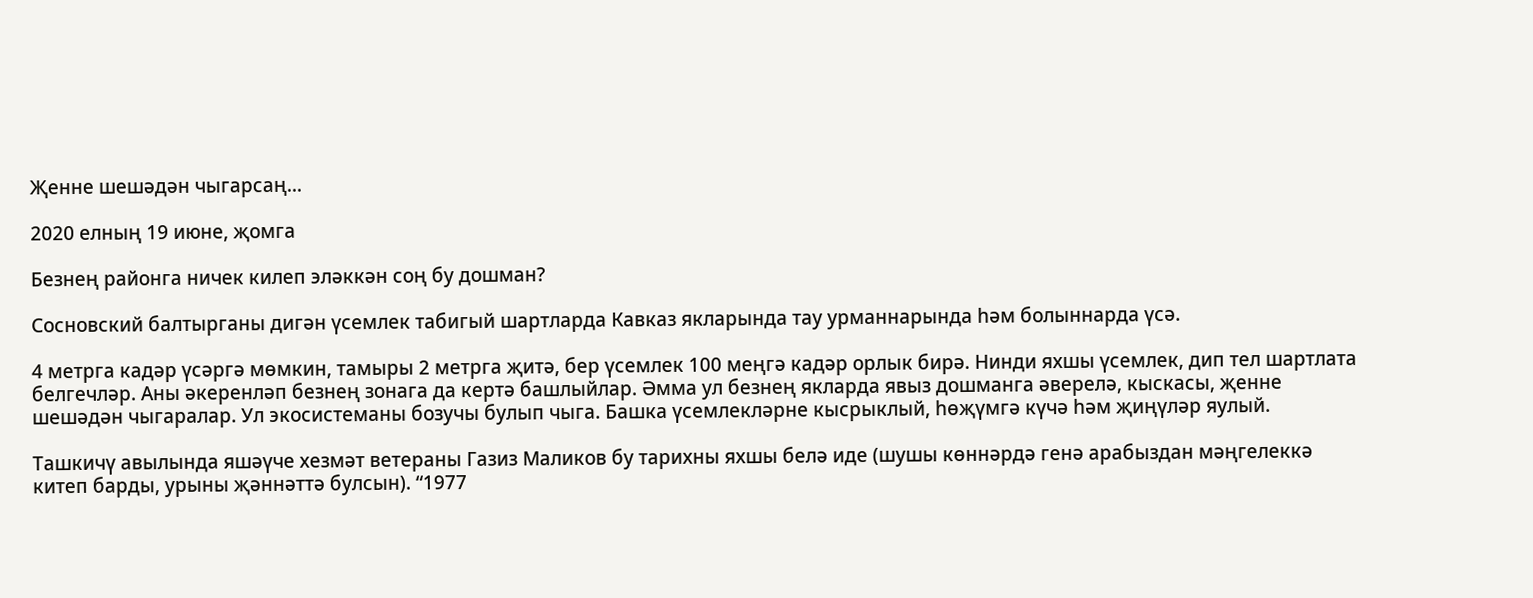Җенне шешәдән чыгарсаң...

2020 елның 19 июне, җомга

Безнең районга ничек килеп эләккән соң бу дошман?

Сосновский балтырганы дигән үсемлек табигый шартларда Кавказ якларында тау урманнарында һәм болыннарда үсә.

4 метрга кадәр үсәргә мөмкин, тамыры 2 метрга җитә, бер үсемлек 100 меңгә кадәр орлык бирә. Нинди яхшы үсемлек, дип тел шартлата белгечләр. Аны әкеренләп безнең зонага да кертә башлыйлар. Әмма ул безнең якларда явыз дошманга әверелә, кыскасы, җенне шешәдән чыгаралар. Ул экосистеманы бозучы булып чыга. Башка үсемлекләрне кысрыклый, һөҗүмгә күчә һәм җиңүләр яулый.

Ташкичү авылында яшәүче хезмәт ветераны Газиз Маликов бу тарихны яхшы белә иде (шушы көннәрдә генә арабыздан мәңгелеккә китеп барды, урыны җәннәттә булсын). “1977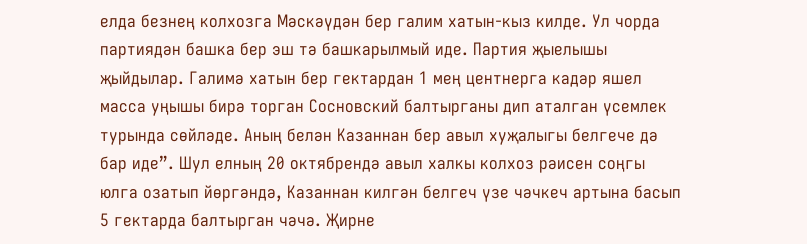елда безнең колхозга Мәскәүдән бер галим хатын-кыз килде. Ул чорда партиядән башка бер эш тә башкарылмый иде. Партия җыелышы җыйдылар. Галимә хатын бер гектардан 1 мең центнерга кадәр яшел масса уңышы бирә торган Сосновский балтырганы дип аталган үсемлек турында сөйләде. Аның белән Казаннан бер авыл хуҗалыгы белгече дә бар иде”. Шул елның 20 октябрендә авыл халкы колхоз рәисен соңгы юлга озатып йөргәндә, Казаннан килгән белгеч үзе чәчкеч артына басып 5 гектарда балтырган чәчә. Җирне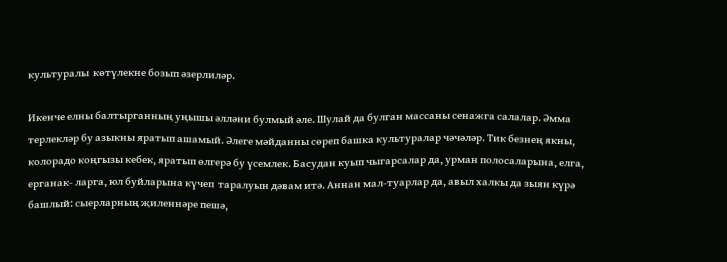культуралы  көтүлекне бозып әзерлиләр.

Икенче елны балтырганның уңышы әлләни булмый әле. Шулай да булган массаны сенажга салалар. Әмма терлекләр бу азыкны яратып ашамый. Әлеге мәйданны сөреп башка культуралар чәчәләр. Тик безнең якны, колорадо коңгызы кебек, яратып өлгерә бу үсемлек. Басудан куып чыгарсалар да, урман полосаларына, елга, ерганак- ларга, юл буйларына күчеп  таралуын дәвам итә. Аннан мал-туарлар да, авыл халкы да зыян күрә башлый: сыерларның җиленнәре пешә,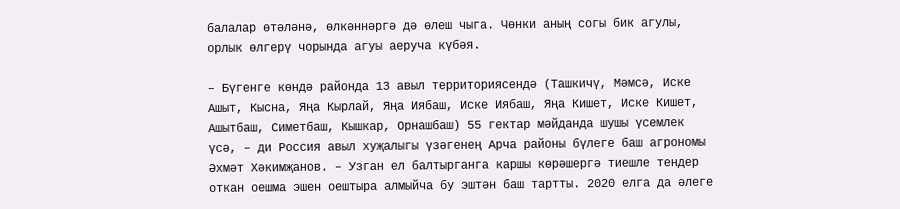балалар өтәләнә, өлкәннәргә дә өлеш чыга. Чөнки аның согы бик агулы, орлык өлгерү чорында агуы аеруча күбәя.

– Бүгенге көндә районда 13 авыл территориясендә (Ташкичү, Мәмсә, Иске Ашыт, Кысна, Яңа Кырлай, Яңа Иябаш, Иске Иябаш, Яңа Кишет, Иске Кишет, Ашытбаш, Симетбаш, Кышкар, Орнашбаш) 55 гектар мәйданда шушы үсемлек үсә, – ди Россия авыл хуҗалыгы үзәгенең Арча районы бүлеге баш агрономы Әхмәт Хәкимҗанов. – Узган ел балтырганга каршы көрәшергә тиешле тендер откан оешма эшен оештыра алмыйча бу эштән баш тартты. 2020 елга да әлеге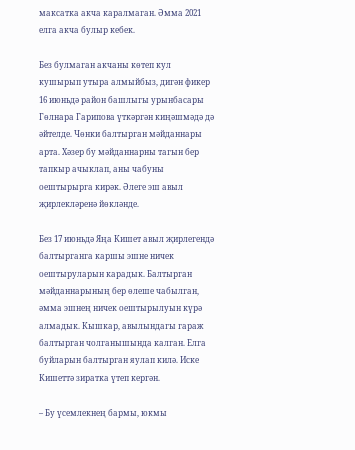максатка акча каралмаган. Әмма 2021 елга акча булыр кебек.

Без булмаган акчаны көтеп кул кушырып утыра алмыйбыз, дигән фикер 16 июньдә район башлыгы урынбасары Гөлнара Гарипова үткәргән киңәшмәдә дә әйтелде. Чөнки балтырган мәйданнары арта. Хәзер бу мәйданнарны тагын бер тапкыр ачыклап, аны чабуны оештырырга кирәк. Әлеге эш авыл җирлекләренә йөкләнде.

Без 17 июньдә Яңа Кишет авыл җирлегендә балтырганга каршы эшне ничек оештыруларын карадык. Балтырган мәйданнарының бер өлеше чабылган, әмма эшнең ничек оештырылуын күрә алмадык. Кышкар, авылындагы гараж балтырган чолганышында калган. Елга буйларын балтырган яулап килә. Иске Кишеттә зиратка үтеп кергән.

– Бу үсемлекнең бармы, юкмы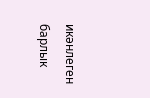икәнлеген барлык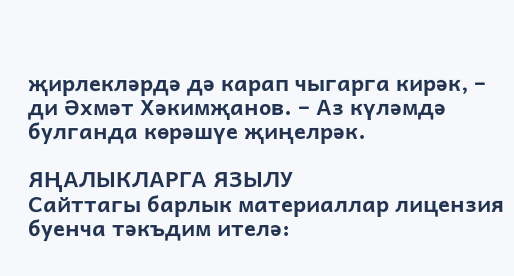җирлекләрдә дә карап чыгарга кирәк, – ди Әхмәт Хәкимҗанов. – Аз күләмдә булганда көрәшүе җиңелрәк.

ЯҢАЛЫКЛАРГА ЯЗЫЛУ
Сайттагы барлык материаллар лицензия буенча тәкъдим ителә: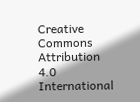Creative Commons Attribution 4.0 International